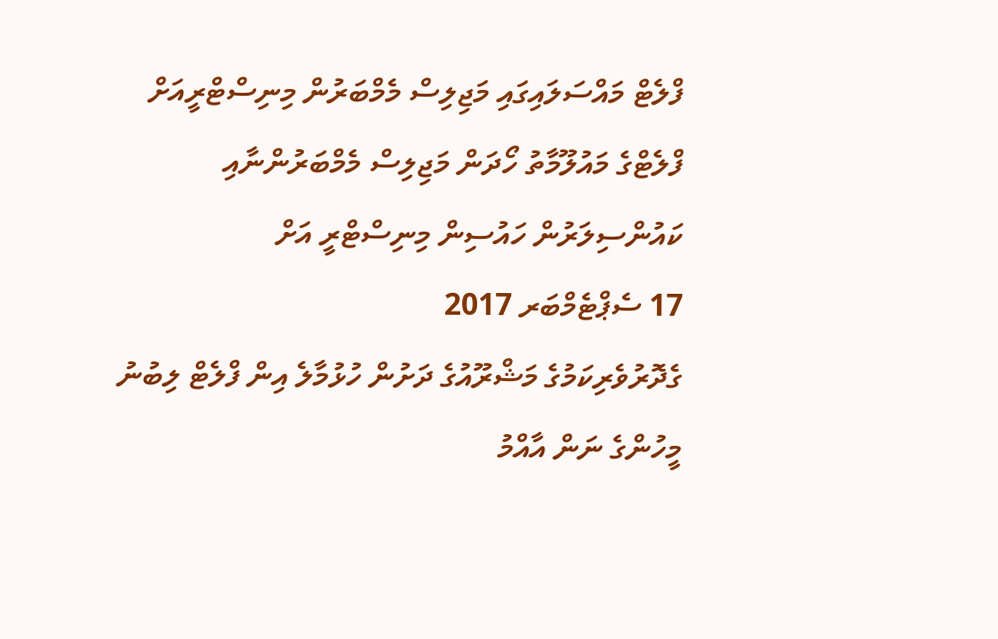ފްލެޓް މައްސަލައިގައި މަޖިލިސް މެމްބަރުން މިނިސްޓްރީއަށް
ފްލެޓްގެ މައުލޫމާތު ހޯދަން މަޖިލިސް މެމްބަރުންނާއި ކައުންސިލަރުން ހައުސިން މިނިސްޓްރީ އަށް
17 ސެޕްޓެމްބަރ 2017
ގެދޮރުވެރިކަމުގެ މަޝްރޫއުގެ ދަށުން ހުޅުމާލެ އިން ފްލެޓް ލިބުނު މީހުންގެ ނަން އާއްމު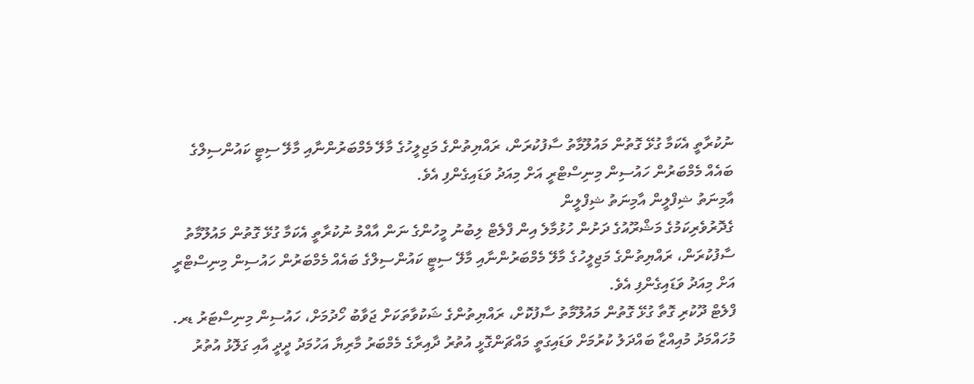ނުކުރާތީ އެކަމާ ގުޅޭ ގޮތުން މައުލޫމާތު ސާފުކުރަން، ރައްޔިތުންގެ މަޖިލީހުގެ މާލޭ މެމްބަރުންނާއި މާލޭ ސިޓީ ކައުންސިލްގެ ބައެއް މެމްބަރުން ހައުސިން މިނިސްޓްރީ އަށް މިއަދު ވަޑައިގެންފި އެވެ.
އާމިނަތު ޝިފްލީން އާމިނަތު ޝިފްލީން
ގެދޮރުވެރިކަމުގެ މަޝްރޫއުގެ ދަށުން ހުޅުމާލެ އިން ފްލެޓް ލިބުނު މީހުންގެ ނަން އާއްމު ނުކުރާތީ އެކަމާ ގުޅޭ ގޮތުން މައުލޫމާތު ސާފުކުރަން، ރައްޔިތުންގެ މަޖިލީހުގެ މާލޭ މެމްބަރުންނާއި މާލޭ ސިޓީ ކައުންސިލްގެ ބައެއް މެމްބަރުން ހައުސިން މިނިސްޓްރީ އަށް މިއަދު ވަޑައިގެންފި އެވެ.
ފްލެޓް ދޫކުރި ގޮތާ ގުޅޭ ގޮތުން މައުލޫމާތު ސާފުކޮށް، ރައްޔިތުންގެ ޝަކުވާތަކަށް ޖަވާބު ހޯދުމަށް، ހައުސިން މިނިސްޓަރު ޑރ. މުހައްމަދު މުއިއްޒާ ބައްދަލު ކުރުމަށް ވަޑައިގަތީ މައްޗަންގޮޅީ އުތުރު ދާއިރާގެ މެމްބަރު މާރިޔާ އަހުމަދު ދީދީ އާއި ގަލޮޅު އުތުރު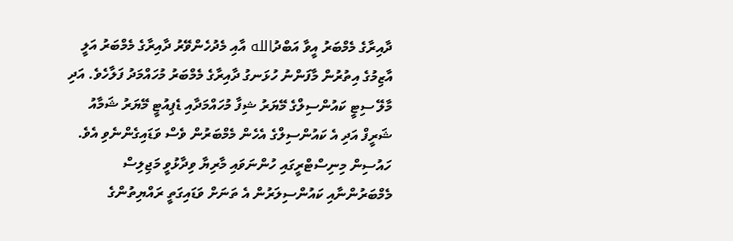ދާއިރާގެ މެމްބަރު އީވާ އަބްދުالله އާއި މެދުހެންވޭރު ދާއިރާގެ މެމްބަރު އަލީ އާޒިމުގެ އިތުރުން މާފަންނު ހުޅަނގު ދާއިރާގެ މެމްބަރު މުހައްމަދު ފަލާހެވެ. އަދި މާލޭ ސިޓީ ކައުންސިލްގެ މޭޔަރު ޝިފާ މުހައްމަދާއި ޑެޕިއުޓީ މޭޔަރު ޝަމާއު ޝަރީފް އަދި އެ ކައުންސިލްގެ އެހެން މެމްބަރުން ވެސް ވަޑައިގެންނެވި އެވެ.
ހައުސިން މިނިސްޓްރީގައި ހުންނަވައި މާރިޔާ ވިދާޅުވީ މަޖިލިސް މެމްބަރުންނާއި ކައުންސިލަރުން އެ ތަނަށް ވަޑައިގަތީ ރައްޔިތުންގެ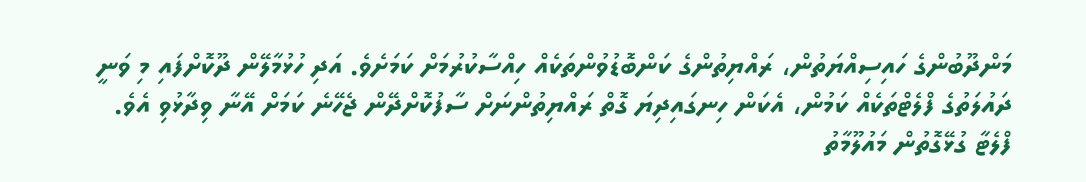މަންދޫބުންގެ ހައިސިއްޔަތުން، ރައްޔިތުންގެ ކަންބޮޑުވުންތަކެއް ހިއްސާކުރުމަށް ކަމަށެވެ. އަދި ހުޅުމާލޭން ދޫކޮށްފައި މި ވަނީ ދައުލަތުގެ ފްލެޓްތަކެއް ކަމުން، އެކަން ހިނގައިދިޔަ ގޮތް ރައްޔިތުންނަށް ސާފުކޮށްދޭން ޖެހޭނެ ކަމަށް އޭނާ ވިދާޅުވި އެވެ.
ފްލެޓާ ގުޅޭގޮތުން މައުލޫމާތު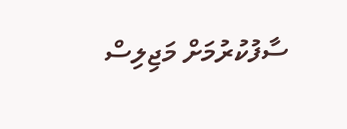ސާފުކުރުމަށް މަޖިލިސް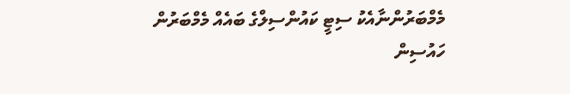މެމްބަރުންނާއެކު ސިޓީ ކައުންސިލްގެ ބައެއް މެމްބަރުން ހައުސިން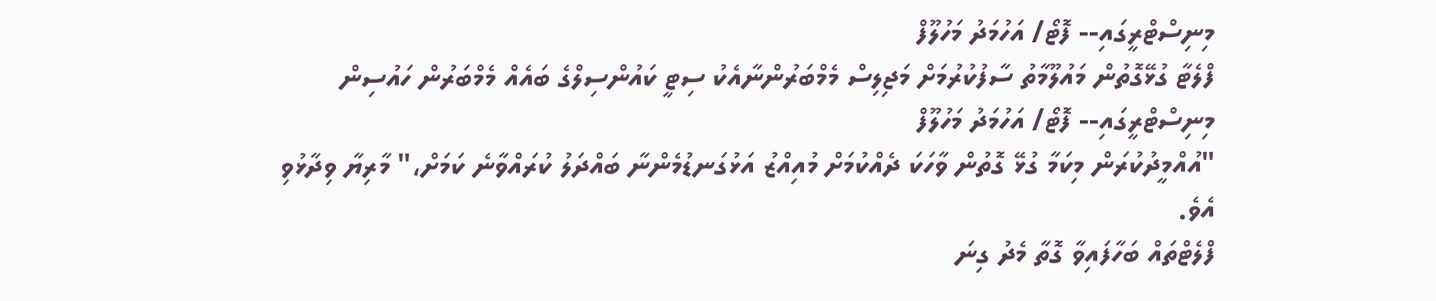މިނިސްޓްރީގައި-- ފޮޓޯ/ އަހުމަދު މަހުލޫފް
ފްލެޓާ ގުޅޭގޮތުން މައުލޫމާތު ސާފުކުރުމަށް މަޖިލިސް މެމްބަރުންނާއެކު ސިޓީ ކައުންސިލްގެ ބައެއް މެމްބަރުން ހައުސިން މިނިސްޓްރީގައި-- ފޮޓޯ/ އަހުމަދު މަހުލޫފް
"އުއްމީދުކުރަން މިކަމާ ގުޅޭ ގޮތުން ވާހަކަ ދެއްކުމަށް މުއިއްޒު އަޅުގަނޑުމެންނާ ބައްދަލު ކުރައްވާނެ ކަމަށް،" މާރިޔާ ވިދާޅުވި އެވެ.
ފްލެޓްތައް ބަހާފައިވާ ގޮތާ މެދު ގިނަ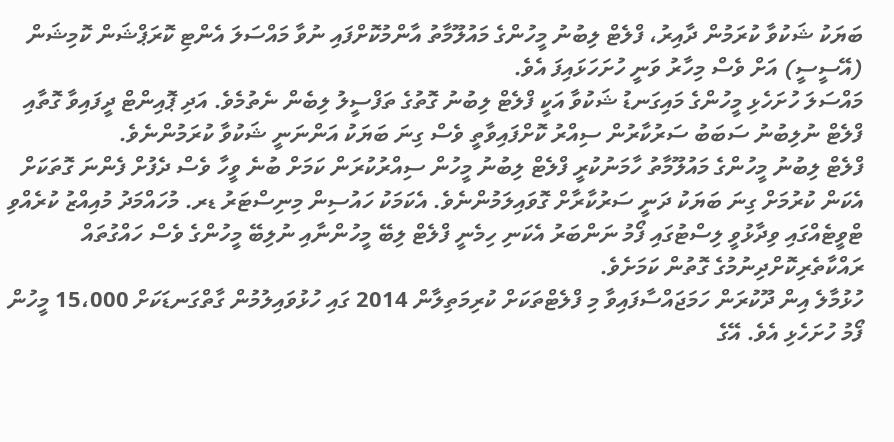ބަޔަކު ޝަކުވާ ކުރަމުން ދާއިރު، ފްލެޓް ލިބުނު މީހުންގެ މައުލޫމާތު އާންމުކޮށްފައި ނުވާ މައްސަލަ އެންޓި ކޮރަޕްޝަން ކޮމިޝަން (އޭސީސީ) އަށް ވެސް މިހާރު ވަނީ ހުށަހަޅައިފަ އެވެ.
މައްސަލަ ހުށަހެޅި މީހުންގެ މައިގަނޑު ޝަކުވާ އަކީ ފްލެޓް ލިބުނު ގޮތުގެ ތަފްސީލު ލިބެން ނެތުމެވެ. އަދި ޕޮއިންޓް ދީފައިވާ ގޮތާއި ފްލެޓް ނުލިބުނު ސަބަބު ސަރުކާރުން ސިއްރު ކޮށްފައިވާތީ ވެސް ގިނަ ބަޔަކު އަންނަނީ ޝަކުވާ ކުރަމުންނެވެ.
ފްލެޓް ލިބުނު މީހުންގެ މައުލޫމާތު ހާމަނުކުރީ ފްލެޓް ލިބުނު މީހުން ސިއްރުކުރަން ކަމަށް ބުނެ ވީހާ ވެސް ދެފުށް ފެންނަ ގޮތަކަށް އެކަން ކުރުމަށް ގިނަ ބަޔަކު ދަނީ ސަރުކާރާށް ގޮވައިލަމުންނެވެ. އެކަމަކު ހައުސިން މިނިސްޓަރު ޑރ. މުހައްމަދު މުއިއްޒު ކުރެއްވި ޓްވީޓެއްގައި ވިދާޅުވީ ލިސްޓުގައި ފޯމު ނަންބަރު އެކަނި ހިމެނީ ފްލެޓް ލިބޭ މީހުންނާއި ނުލިބޭ މީހުންގެ ވެސް ހައްގުތައް ރައްކާތެރިކޮށްދިނުމުގެ ގޮތުން ކަމަށެވެ.
ހުޅުމާލެ އިން ދޫކުރަން ހަމަޖައްސާފައިވާ މި ފްލެޓްތަކަށް ކުރިމަތިލާން 2014 ގައި ހުޅުވައިލުމުން ގާތްގަނޑަކަށް 15،000 މީހުން ފޯމު ހުށަހެޅި އެވެ. އޭގެ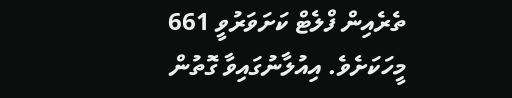ތެރެއިން ފްލެޓް ކަށަވަރުވީ 661 މީހަކަށެވެ. އިއުލާނުގައިވާ ގޮތުން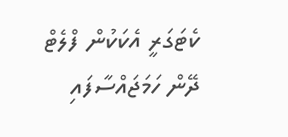ކެޓަގަރީ އެކަކުން ފްލެޓް ދޭން ހަމަޖައްސާފައި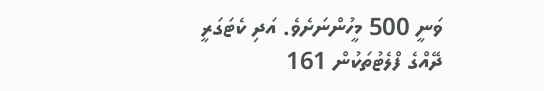ވަނީ 500 މީހުންނަށެވެ. އަދި ކެޓަގަރީ ދޭއްގެ ފްލެޓުތަކުން 161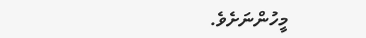މީހުންނަށެވެ.